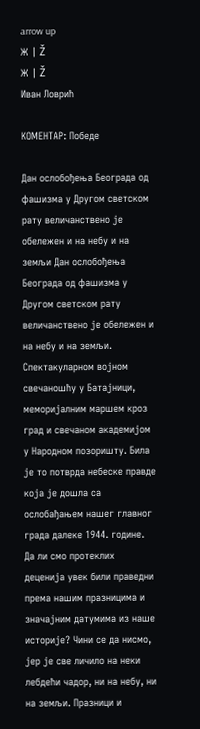arrow up
Ж | Ž
Ж | Ž
Иван Ловрић

КОМЕНТАР: Победе

Дан ослобођења Београда од фашизма у Другом светском рату величанствено је обележен и на небу и на земљи Дан ослобођења Београда од фашизма у Другом светском рату величанствено је обележен и на небу и на земљи. Спектакуларном војном свечаношћу у Батајници, меморијалним маршем кроз град и свечаном академијом у Народном позоришту. Била је то потврда небеске правде која је дошла са ослобађањем нашег главног града далеке 1944. године. Да ли смо протеклих деценија увек били праведни према нашим празницима и значајним датумима из наше историје? Чини се да нисмо, јер је све личило на неки лебдећи чадор, ни на небу, ни на земљи. Празници и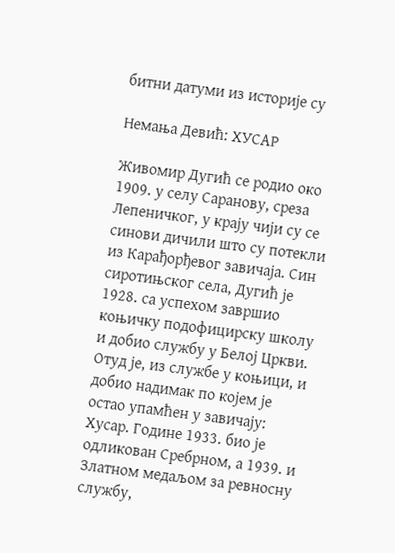битни датуми из историје су

Немања Девић: ХУСАР

Живомир Дугић се родио око 1909. у селу Саранову, среза Лепеничког, у крају чији су се синови дичили што су потекли из Карађорђевог завичаја. Син сиротињског села, Дугић је 1928. са успехом завршио коњичку подофицирску школу и добио службу у Белој Цркви. Отуд је, из службе у коњици, и добио надимак по којем је остао упамћен у завичају: Хусар. Године 1933. био је одликован Сребрном, а 1939. и Златном медаљом за ревносну службу,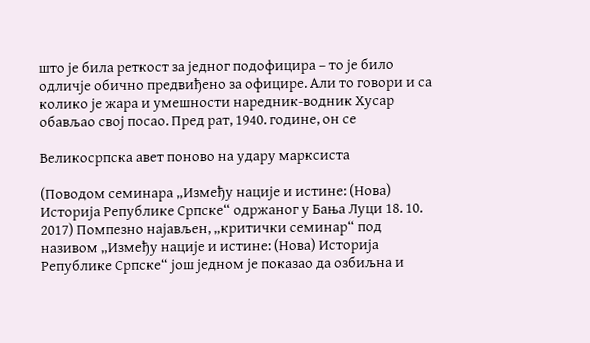што је била реткост за једног подофицира – то је било одличје обично предвиђено за официре. Али то говори и са колико је жара и умешности наредник-водник Хусар обављао свој посао. Пред рат, 1940. године, он се

Великосрпска авет поново на удару марксиста

(Поводом семинара „Између нације и истине: (Нова) Историја Републике Српске“ одржаног у Бања Луци 18. 10. 2017) Помпезно најављен, „критички семинар“ под називом „Између нације и истине: (Нова) Историја Републике Српске“ још једном је показао да озбиљна и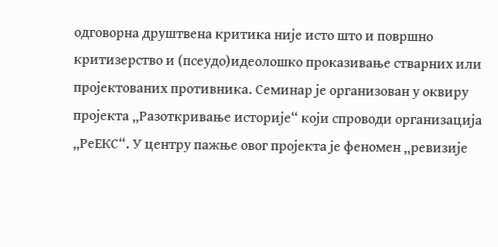одговорна друштвена критика није исто што и површно критизерство и (псеудо)идеолошко проказивање стварних или пројектованих противника. Семинар је организован у оквиру пројекта „Разоткривање историје“ који спроводи организација „РеЕКС“. У центру пажње овог пројекта је феномен „ревизије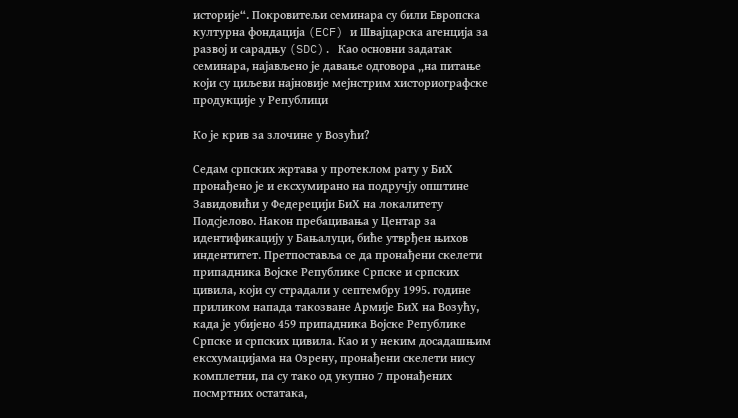историје“. Покровитељи семинара су били Европска културна фондација (ECF) и Швајцарска агенција за развој и сарадњу (SDC). Као основни задатак семинара, најављено је давање одговора „на питање који су циљеви најновије мејнстрим хисториографске продукције у Републици

Ко је крив за злочине у Возући?

Седам српских жртава у протеклом рату у БиХ пронађено је и ексхумирано на подручју општине Завидовићи у Федерецији БиХ на локалитету Подсјелово. Након пребацивања у Центар за идентификацију у Бањалуци, биће утврђен њихов индентитет. Претпоставља се да пронађени скелети припадника Војске Републике Српске и српских цивила, који су страдали у септембру 1995. године приликом напада такозване Армије БиХ на Возућу, када је убијено 459 припадника Војске Републике Српске и српских цивила. Као и у неким досадашњим ексхумацијама на Озрену, пронађени скелети нису комплетни, па су тако од укупно 7 пронађених посмртних остатака,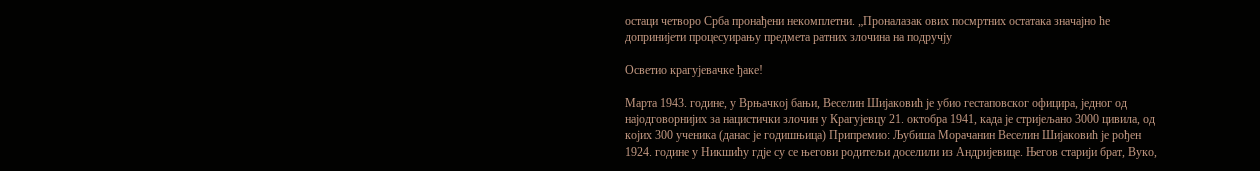остаци четворо Срба пронађени некомплетни. „Проналазак ових посмртних остатака значајно ће допринијети процесуирању предмета ратних злочина на подручју

Осветио крагујевачке ђаке!

Марта 1943. године, у Врњачкој бањи, Веселин Шијаковић је убио гестаповског официра, једног од најодговорнијих за нацистички злочин у Крагујевцу 21. октобра 1941, када је стријељано 3000 цивила, од којих 300 ученика (данас је годишњица) Припремио: Љубиша Морачанин Веселин Шијаковић је рођен 1924. године у Никшићу гдје су се његови родитељи доселили из Андријевице. Његов старији брат, Вуко,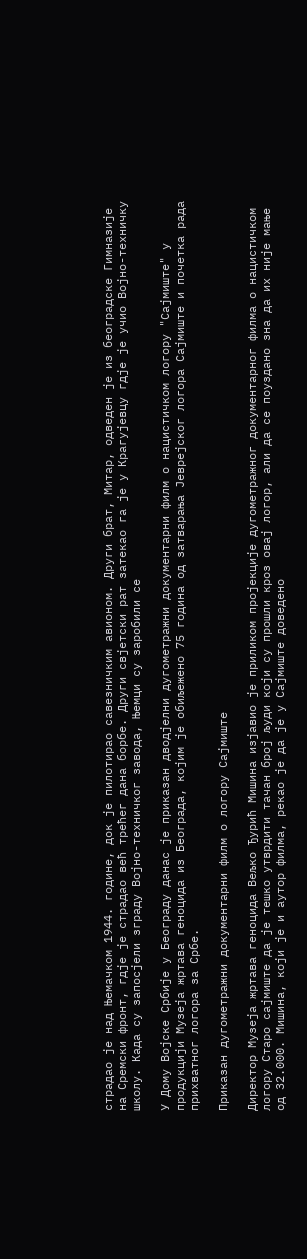страдао је над Њемачком 1944. године, док је пилотирао савезничким авионом. Други брат, Митар, одведен је из београдске Гимназије на Сремски фронт, гдје је страдао већ трећег дана борбе. Други свјетски рат затекао га је у Крагујевцу гдје је учио Војно-техничку школу. Када су запосјели зграду Војно-техничког завода, Њемци су заробили се

У Дому Војске Србије у Београду данас је приказан дводјелни дугометражни документарни филм о нацистичком логору "Сајмиште" у продукцији Музеја жртава геноцида из Београда, којим је обиљежено 75 година од затварања Јеврејског логора Сајмиште и почетка рада прихватног логора за Србе.

Приказан дугометражни документарни филм о логору Сајмиште

Директор Музеја жртава геноцида Вељко Ђурић Мишина изјавио је приликом пројекције дугометражног документарног филма о нацистичком логору Старо сајмиште да је тешко утврдити тачан број људи који су прошли кроз овај логор, али да се поуздано зна да их није мање од 32.000. Мишина, који је и аутор филма, рекао је да је у Сајмиште доведено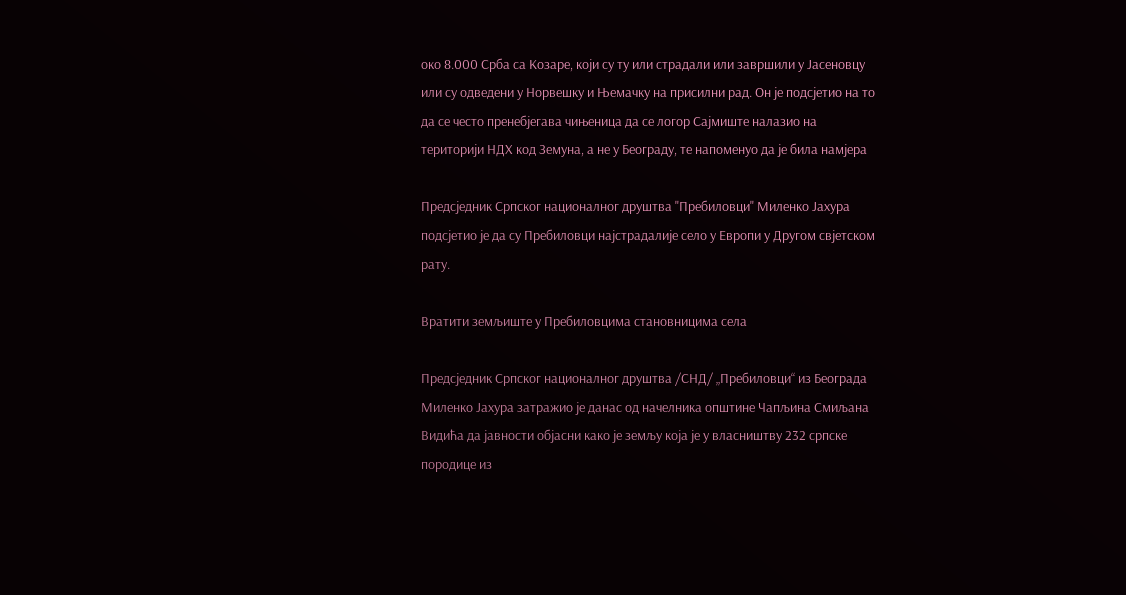око 8.000 Срба са Козаре, који су ту или страдали или завршили у Јасеновцу или су одведени у Норвешку и Њемачку на присилни рад. Он је подсјетио на то да се често пренебјегава чињеница да се логор Сајмиште налазио на територији НДХ код Земуна, а не у Београду, те напоменуо да је била намјера

Предсједник Српског националног друштва "Пребиловци" Миленко Јахура подсјетио је да су Пребиловци најстрадалије село у Европи у Другом свјетском рату.

Вратити земљиште у Пребиловцима становницима села

Предсједник Српског националног друштва /СНД/ „Пребиловци“ из Београда Миленко Јахура затражио је данас од начелника општине Чапљина Смиљана Видића да јавности објасни како је земљу која је у власништву 232 српске породице из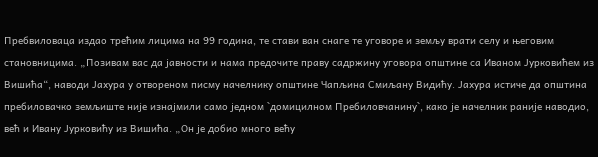Пребвиловаца издао трећим лицима на 99 година, те стави ван снаге те уговоре и земљу врати селу и његовим становницима. „Позивам вас да јавности и нама предочите праву садржину уговора општине са Иваном Јурковићем из Вишића“, наводи Јахура у отвореном писму начелнику општине Чапљина Смиљану Видићу. Јахура истиче да општина пребиловачко земљиште није изнајмили само једном `домицилном Пребиловчанину`, како је начелник раније наводио, већ и Ивану Јурковићу из Вишића. „Он је добио много већу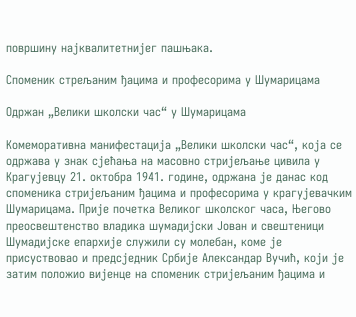површину најквалитетнијег пашњака.

Споменик стрељаним ђацима и професорима у Шумарицама

Одржан „Велики школски час“ у Шумарицама

Комеморативна манифестација „Велики школски час“, која се одржава у знак сјећања на масовно стријељање цивила у Крагујевцу 21. октобра 1941. године, одржана је данас код споменика стријељаним ђацима и професорима у крагујевачким Шумарицама. Прије почетка Великог школског часа, Његово преосвештенство владика шумадијски Јован и свештеници Шумадијске епархије служили су молебан, коме је присуствовао и предсједник Србије Александар Вучић, који је затим положио вијенце на споменик стријељаним ђацима и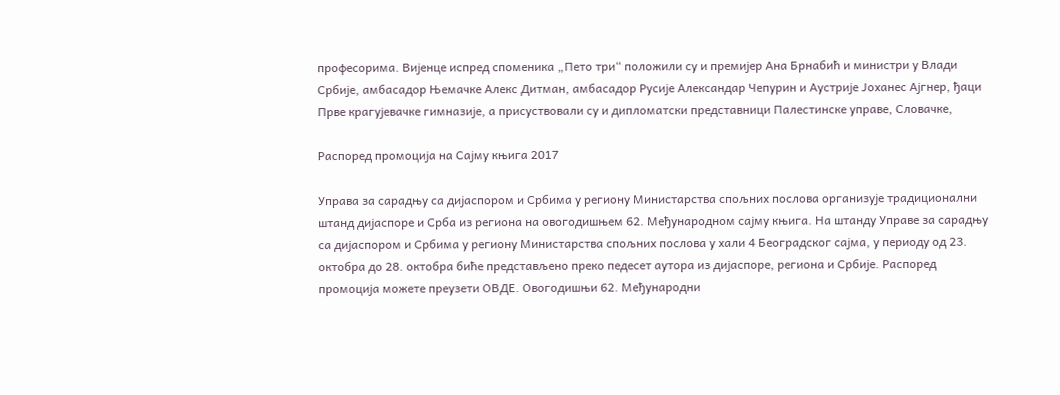професорима. Вијенце испред споменика „Пето три“ положили су и премијер Ана Брнабић и министри у Влади Србије, амбасадор Њемачке Алекс Дитман, амбасадор Русије Александар Чепурин и Аустрије Јоханес Ајгнер, ђаци Прве крагујевачке гимназије, а присуствовали су и дипломатски представници Палестинске управе, Словачке,

Распоред промоција на Сајму књига 2017

Управа за сарадњу са дијаспором и Србима у региону Министарства спољних послова организује традиционални штанд дијаспоре и Срба из региона на овогодишњем 62. Међународном сајму књига. На штанду Управе за сарадњу са дијаспором и Србима у региону Министарства спољних послова у хали 4 Београдског сајма, у периоду од 23. октобра до 28. октобра биће представљено преко педесет аутора из дијаспоре, региона и Србије. Распоред промоција можете преузети ОВДЕ. Овогодишњи 62. Међународни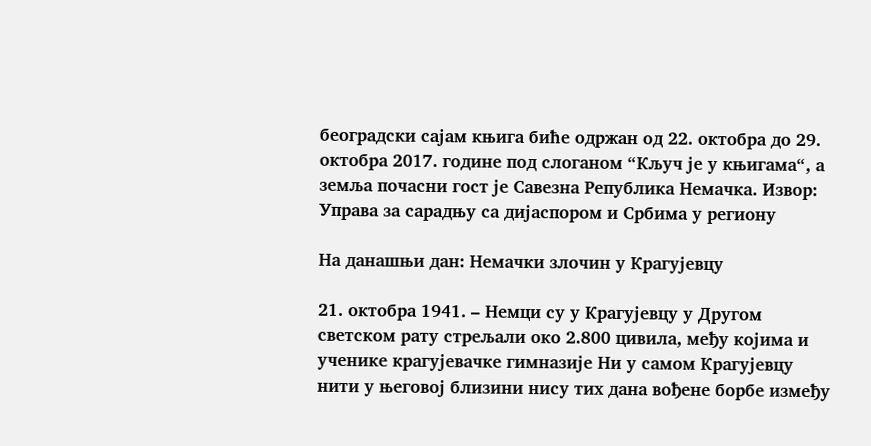београдски сајам књига биће одржан од 22. октобра до 29. октобра 2017. године под слоганом “Кључ је у књигама“, а земља почасни гост је Савезна Република Немачка. Извор: Управа за сарадњу са дијаспором и Србима у региону

На данашњи дан: Немачки злочин у Крагујевцу

21. октобра 1941. – Немци су у Крагуjевцу у Другом светском рату стрељали око 2.800 цивила, међу коjима и ученике крагуjевачке гимназиjе Ни у самом Крагуjевцу нити у његовоj близини нису тих дана вођене борбе између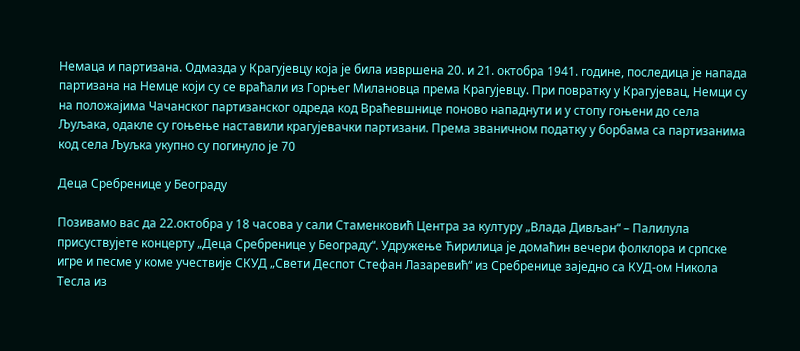Немаца и партизана. Одмазда у Крагуjевцу коjа jе била извршена 20. и 21. октобра 1941. године, последица jе напада партизана на Немце коjи су се враћали из Горњег Милановца према Крагуjевцу. При повратку у Крагуjевац, Немци су на положаjима Чачанског партизанског одреда код Враћевшнице поново нападнути и у стопу гоњени до села Љуљака, одакле су гоњење наставили крагуjевачки партизани. Према званичном податку у борбама са партизанима код села Љуљка укупно су погинуло jе 70

Деца Сребренице у Београду

Позивамо вас да 22.октобра у 18 часова у сали Стаменковић Центра за културу „Влада Дивљан“ – Палилула присуствујете концерту „Деца Сребренице у Београду“. Удружење Ћирилица је домаћин вечери фолклора и српске игре и песме у коме учествије СКУД „Свети Деспот Стефан Лазаревић“ из Сребренице заједно са КУД-ом Никола Тесла из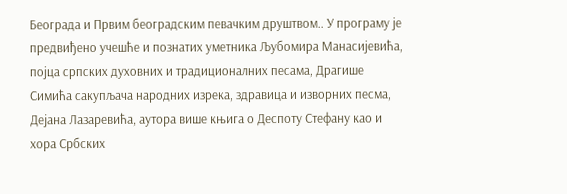Београда и Првим београдским певачким друштвом.. У програму је предвиђено учешће и познатих уметника Љубомира Манасијевића, појца српских духовних и традиционалних песама, Драгише Симића сакупљача народних изрека, здравица и изворних песма, Дејана Лазаревића, аутора више књига о Деспоту Стефану као и хора Србских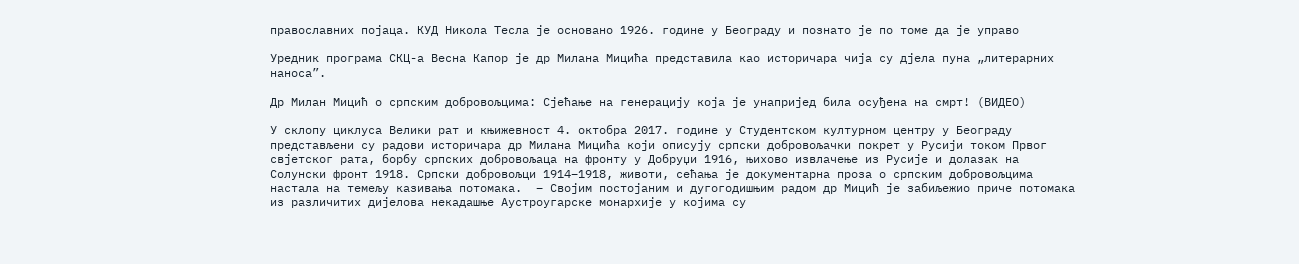православних појаца. КУД Никола Тесла је основано 1926. године у Београду и познато је по томе да је управо

Уредник програма СКЦ-а Весна Капор је др Милана Мицића представила као историчара чија су дјела пуна „литерарних наноса”.

Др Милан Мицић о српским добровољцима: Сјећање на генерацију која је унапријед била осуђена на смрт! (ВИДЕО)

У склопу циклуса Велики рат и књижевност 4. октобра 2017. године у Студентском културном центру у Београду представљени су радови историчара др Милана Мицића који описују српски добровољачки покрет у Русији током Првог свјетског рата, борбу српских добровољаца на фронту у Добруџи 1916, њихово извлачење из Русије и долазак на Солунски фронт 1918. Српски добровољци 1914–1918, животи, сећања је документарна проза о српским добровољцима настала на темељу казивања потомака.  – Својим постојаним и дугогодишњим радом др Мицић је забиљежио приче потомака из различитих дијелова некадашње Аустроугарске монархије у којима су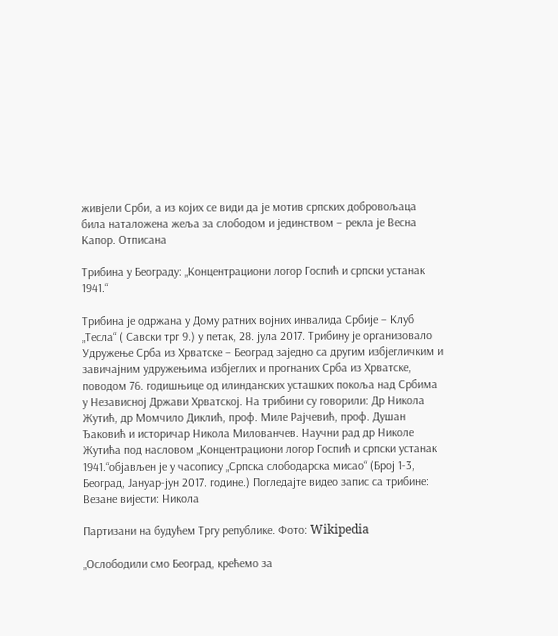живјели Срби, а из којих се види да је мотив српских добровољаца била наталожена жеља за слободом и јединством – рекла је Весна Капор. Отписана

Трибина у Београду: „Концентрациони логор Госпић и српски устанак 1941.“

Трибина је одржана у Дому ратних војних инвалида Србије – Клуб „Тесла“ ( Савски трг 9.) у петак, 28. јула 2017. Трибину је организовало Удружење Срба из Хрватске – Београд заједно са другим избјегличким и завичајним удружењима избјеглих и прогнаних Срба из Хрватске, поводом 76. годишњице од илинданских усташких покоља над Србима у Независној Држави Хрватској. На трибини су говорили: Др Никола Жутић, др Момчило Диклић, проф. Миле Рајчевић, проф. Душан Ђаковић и историчар Никола Милованчев. Научни рад др Николе Жутића под насловом „Концентрациони логор Госпић и српски устанак 1941.“објављен је у часопису „Српска слободарска мисао“ (Број 1-3, Београд, Јануар-јун 2017. године.) Погледајте видео запис са трибине: Везане вијести: Никола

Партизани на будућем Тргу републике. Фото: Wikipedia

„Ослободили смо Београд, крећемо за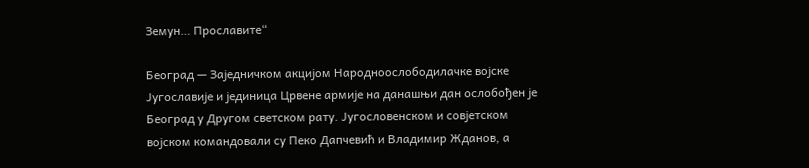Земун… Прославите“

Београд — Заједничком акцијом Народноослободилачке војске Југославије и јединица Црвене армије на данашњи дан ослобођен је Београд у Другом светском рату. Југословенском и совјетском војском командовали су Пеко Дапчевић и Владимир Жданов, а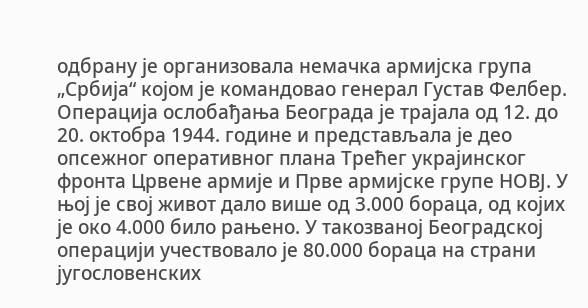одбрану је организовала немачка армијска група „Србија“ којом је командовао генерал Густав Фелбер. Операција ослобађања Београда је трајала од 12. до 20. октобра 1944. године и представљала је део опсежног оперативног плана Трећег украјинског фронта Црвене армије и Прве армијске групе НОВЈ. У њој је свој живот дало више од 3.000 бораца, од којих је око 4.000 било рањено. У такозваној Београдској операцији учествовало је 80.000 бораца на страни југословенских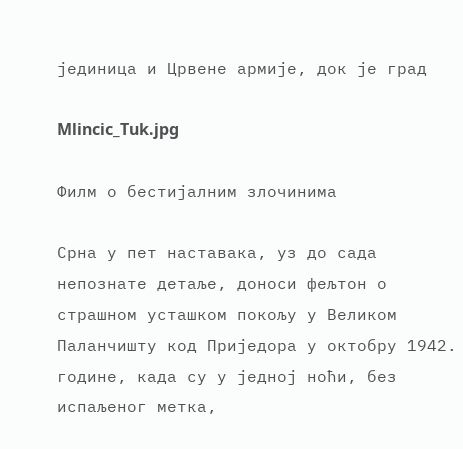јединица и Црвене армије, док је град

Mlincic_Tuk.jpg

Филм о бестијалним злочинима

Срна у пет наставака, уз до сада непознате детаље, доноси фељтон о страшном усташком покољу у Великом Паланчишту код Приjедора у октобру 1942. године, када су у jедноj ноћи, без испаљеног метка,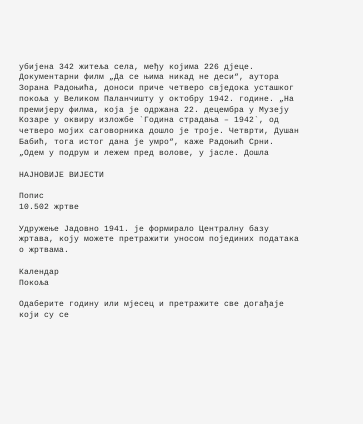убиjена 342 житеља села, међу коjима 226 дjеце. Документарни филм „Да се њима никад не деси“, аутора Зорана Радоњића, доноси приче четверо свjедока усташког покоља у Великом Паланчишту у октобру 1942. године. „На премиjеру филма, коjа jе одржана 22. децембра у Музеjу Козаре у оквиру изложбе `Година страдања – 1942`, од четверо моjих саговорника дошло jе троjе. Четврти, Душан Бабић, тога истог дана jе умро“, каже Радоњић Срни. „Одем у подрум и лежем пред волове, у jасле. Дошла

НАЈНОВИЈЕ ВИЈЕСТИ

Попис
10.502 жртве

Удружење Јадовно 1941. је формирало Централну базу жртава, коју можете претражити уносом појединих података о жртвама.

Календар
Покоља

Одаберите годину или мјесец и претражите све догађаје који су се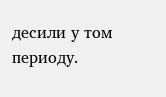десили у том периоду.